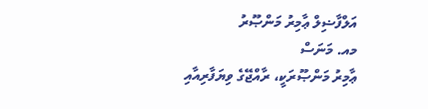އަލްފާޟިލް ޢާމިރު މަންޞޫރު
މއ. މަނަސް
ޢާމިރު މަންޞޫރަކީ، ރާއްޖޭގެ ވިޔަފާރިއާއި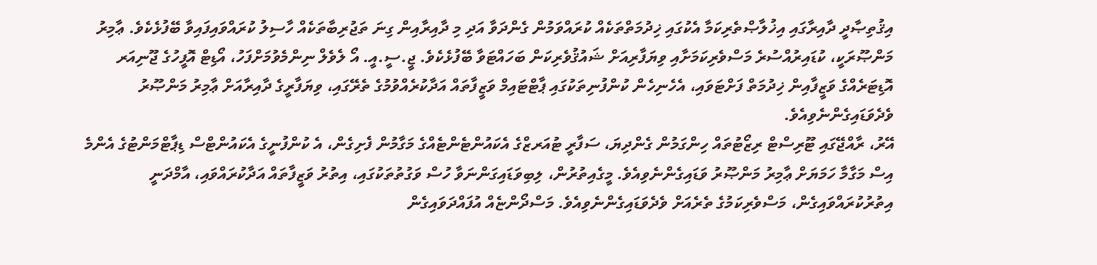އިޤުތިޞާދީ ދާއިރާގައި އިޚުލާޞްތެރިކަމާ އެކުގައި ޚިދުމަތްތަކެއް ކުރައްވަމުން ގެންދަވާ އަދި މި ދާއިރާއިން ގިނަ ތަޖުރިބާތަކެއް ހާސިލު ކުރައްވައިފައިވާ ބޭފުޅެކެވެ. ޢާމިރު މަންޞޫރަކީ، ކުޑައިރުއްސުރެ މަސްވެރިކަމަށާއި ވިޔަފާރިއަށް ޝައުޤުވެރިކަން ބަހައްޓަވާ ބޭފުޅެކެވެ. ޖީ.ސީ.އީ. އޯ ލެވެލް ނިންމެވުމަށްފަހު، އޯޑިޓް އޮފީހުގެ ޖޫނިއަރ އޮޑިޓަރެއްގެ ވަޒީފާއިން ޚިދުމަތް ފަށްޓަވައި، އެހެނިހެން ކުންފުނިތަކުގައި ޕާޓްޓައިމް ވަޒީފާތައް އަދާކުރެއްވުމުގެ ތެރޭގައި، ވިޔަފާރީގެ ދާއިރާއަށް ޢާމިރު މަންޞޫރު ވެދެވަޑައިގެންނެވިއެވެ.
އޭރު، ރާއްޖޭގައި ޓޫރިސްޓް ރިޒޯޓުތައް ހިންގަމުން ގެންދިޔަ، ސަފާރީ ޓުއަރޒްގެ އެކައުންޓެންޓެއްގެ މަގާމުން ފެށިގެން، އެ ކުންފުނީގެ އެކައުންޓްސް ޑިޕާޓްމަންޓުގެ އެންމެ އިސް މަގާމާ ހަމަޔަށް ޢާމިރު މަންޞޫރު ވަޑައިގެންނެވިއެވެ. މީގެއިތުރުން، ލިބިވަޑައިގަންނަވާ ހުސް ވަގުތުތަކުގައި، އިތުރު ވަޒީފާތައް އަދާކުރައްވައި، އާމްދަނީ އިތުރުކުރައްވައިގެން، މަސްވެރިކަމުގެ ތެރެއަށް ވެދެވަޑައިގެންނެވިއެވެ. މަސްދޯންޏެއް އުފައްދަވައިގެން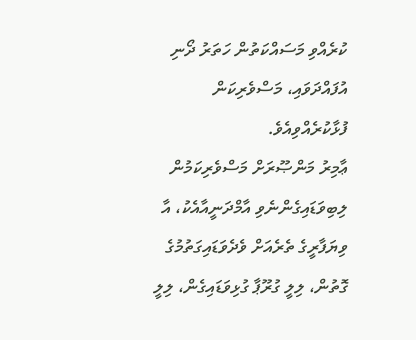ކުރެއްވި މަސައްކަތުން ހަތަރު ދޯނި އުފައްދަވައި، މަސްވެރިކަން ފުޅާކުރެއްވިއެވެ.
ޢާމިރު މަންޞޫރަށް މަސްވެރިކަމުން ލިބިވަޑައިގެންނެވި އާމްދަނީއާއެކު، އާ ވިޔަފާރީގެ ތެރެއަށް ވެދެވަޑައިގަތުމުގެ ގޮތުން، ލިލީ ގުރޫޕާ ގުޅިވަޑައިގެން، ލިލީ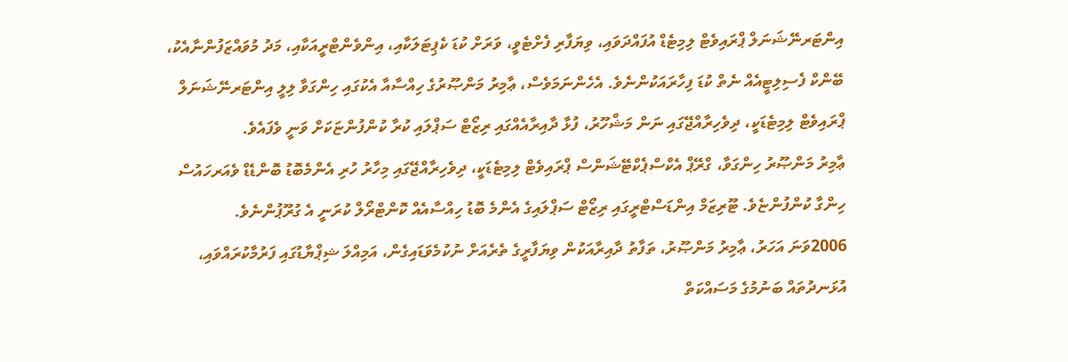އިންޓަރނޭޝަނަލް ޕްރައިވެޓް ލިމިޓެޑް އުފައްދަވައި، ވިޔަފާރި ފެށްޓެވީ، ވަރަށް ކުޑަ ކެޕިޓަލަކާއި، އިންވެންޓްރީއަކާއި، މަދު މުވައްޒަފުންނާއެކު، ބޭންކް ފެސިލިޓީއެއް ނެތް ކުޑަ ފިހާރައަކުންނެވެ. އެހެންނަމަވެސް، ޢާމިރު މަންޞޫރުގެ ހިއްސާއާ އެކުގައި ހިންގަވާ ލިލީ އިންޓަރނޭޝަނަލް ޕްރައިވެޓް ލިމިޓެޑަކީ، ދިވެހިރާއްޖޭގައި ނަން މަޝްހޫރު، ފުޅާ ދާއިރާއެއްގައި ރިޒޯޓް ސަޕްލައި ކުރާ ކުންފުންޏަކަށް ވަނީ ވެފައެވެ.
ޢާމިރު މަންޞޫރު ހިންގަވާ، ގްރޭޕް އެކްސްޕެކްޓޭޝަންސް ޕްރައިވެޓް ލިމިޓެޑަކީ، ދިވެހިރާއްޖޭގައި މިހާރު ހުރި އެންމެބޮޑު ބޮންޑެޑް ވެއަރހައުސް ހިންގާ ކުންފުންޏެވެ. ޓޫރިޒަމް އިންޑަސްޓްރީގައި ރިޒޯޓް ސަޕްލައިގެ އެންމެ ބޮޑު ހިއްސާއެއް ކޮންޓްރޯލް ކުރަނީ އެ ގުރޫޕުންނެވެ.
2006ވަނަ އަހަރު، ޢާމިރު މަންޞޫރު، ތަފާތު ދާއިރާއަކުން ވިޔަފާރީގެ ތެރެއަށް ނުކުމެވަޑައިގެން، އަމިއްލަ ޝިޕްޔާޑުގައި ފަރުމާކުރައްވައި، އުޅަނދުތައް ބަނުމުގެ މަސައްކަތް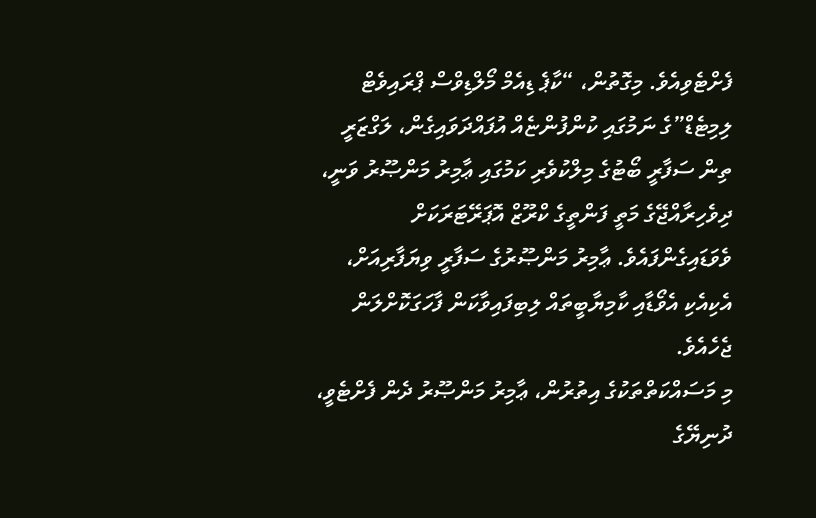ފެށްޓެވިއެވެ. މިގޮތުން، “ކާޕެ ޑިއެމް މޯލްޑިވްސް ޕްރައިވެޓް ލިމިޓެޑް”ގެ ނަމުގައި ކުންފުންޏެއް އުފައްދަވައިގެން، ލަގްޒަރީ ތިން ސަފާރީ ބޯޓުގެ މިލްކުވެރި ކަމުގައި ޢާމިރު މަންޞޫރު ވަނީ، ދިވެހިރާއްޖޭގެ މަތީ ފަންތީގެ ކްރޫޒް އޮޕަރޭޓަރަކަށް ވެވަޑައިގެންފައެވެ. ޢާމިރު މަންޞޫރުގެ ސަފާރީ ވިޔަފާރިއަށް، އެކިއެކި އެވޯޑާއި ކާމިޔާބީތައް ލިބިފައިވާކަން ފާހަގަކޮށްލަން ޖެހެއެވެ.
މި މަސައްކަތްތަކުގެ އިތުރުން، ޢާމިރު މަންޞޫރު ދެން ފެށްޓެވީ، ދުނިޔޭގެ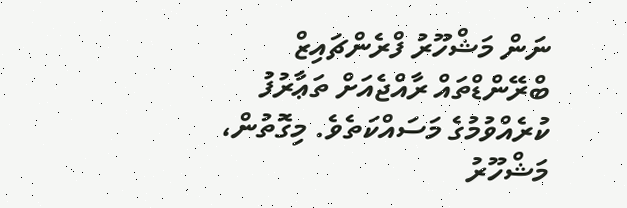ނަން މަޝްހޫރު ފްރެންޗައިޒް ބްރޭންޑްތައް ރާއްޖެއަށް ތަޢާރުފު ކުރެއްވުމުގެ މަސައްކަތެވެ. މިގޮތުން، މަޝްހޫރު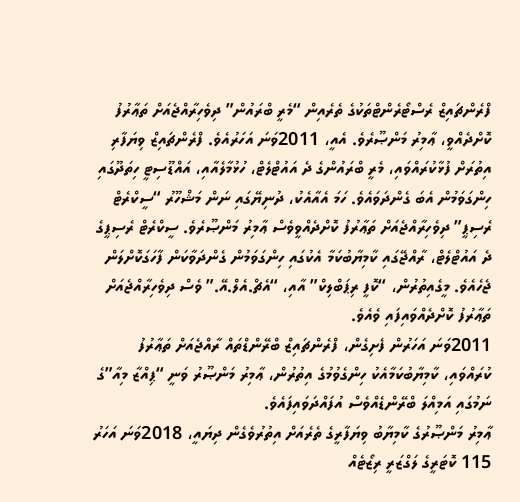ފްރެންޗައިޒް ރެސްޓޯރެންޓްތަކުގެ ތެރެއިން “މެރީ ބްރައުން” ދިވެހިރާއްޖެއަށް ތަޢާރުފު ކޮށްދެއްވީ، ޢާމިރު މަންޞޫރެވެ. އެއީ، 2011ވަނަ އަހަރުއެވެ. ފްރެންޗައިޒް ވިޔަފާރި އިތުރަށް ފުޅާކުރައްވައި، މެރީ ބްރައުންގެ ދެ އައުޓްލެޓް، ހުޅުމާލެއާއި، އައްޑޫސިޓީ ހިތަދޫގައި ހިންގަވަމުން އެބަ ގެންދަވައެވެ. ހަމަ އެއާއެކު، ދުނިޔޭގައި ނަން މަޝްހޫރު “ސީކްރެޓް ރެސިޕީ” ދިވެހިރާއްޖެއަށް ތަޢާރުފު ކޮށްދެއްވީވެސް ޢާމިރު މަންޞޫރެވެ. ސީކްރެޓް ރެސިޕީގެ ދެ އައުޓްލެޓް، ރާއްޖޭގައި ކާމިޔާބުކަމާ އެކުގައި ހިންގަވަމުން ގެންދަވާކަން ފާހަގަކޮށްލަން ޖެހެއެވެ. މީގެއިތުރުން، “ކޮފީ ރިޕަބްލިކް” އާއި، “އެޗް.އެލް.އޭ.” ވެސް ދިވެހިރާއްޖެއަށް ތަޢާރުފު ކޮށްދެއްވައިފައި ވެއެވެ.
2011ވަނަ އަހަރުން ފެށިގެން، ފްރެންޗައިޒް ބްރޭންޑްތައް ރާއްޖެއަށް ތަޢާރުފު ކުރައްވައި، ކާމިޔާބުކަމާއެކު ހިންގެވުމުގެ އިތުރުން، ޢާމިރު މަންޞޫރު ވަނީ “ޕިއްޒާ މިއާ”ގެ ނަމުގައި އަމިއްލަ ބްރޭންޑެއްވެސް އުފައްދަވައިފައެވެ.
ޢާމިރު މަންޞޫރުގެ ކާމިޔާބު ވިޔަފާރީގެ ތެރެއަށް އިތުރުވެގެން ދިޔައީ، 2018ވަނަ އަހަރު 115 ކޮޓަރީގެ ލަގްޒަރީ ރިޒޯޓެއް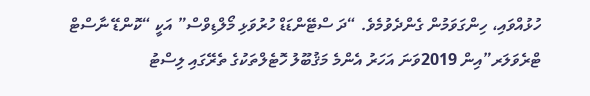ހުޅުއްވައި، ހިންގަވަމުން ގެންދެވުމެވެ. “ދަ ސްޓޭންޑަޑް ހުރުވަޅި މޯލްޑިވްސް” އަކީ “ކޮންޑޭ ނާސްޓް ޓްރެވަލަރ”އިން 2019ވަނަ އަހަރު އެންމެ މަޤުބޫލު ހޮޓެލްތަކުގެ ތެރޭގައި ލިސްޓު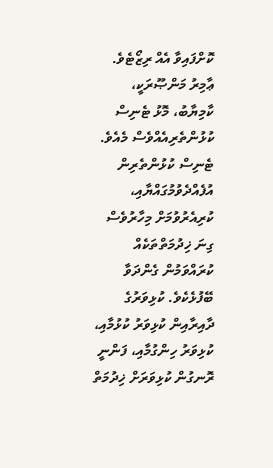ކޮށްފައިވާ އެއް ރިޒޯޓެވެ.
ޢާމިރު މަންޞޫރަކީ، ކާމިޔާބު، މޮޅު ޓެނިސް ކުޅުންތެރިއެއްވެސް މެއެވެ. ޓެނިސް ކުޅުންތެރިން އުފެއްދެވުމުގައްޔާއި، ކުރިއެރުވުމަށް މިހާރުވެސް ގިނަ ޚިދުމަތްތަކެއް ކުރައްވަމުން ގެންދަވާ ބޭފުޅެކެވެ. ކުޅިވަރުގެ ދާއިރާއިން ކުޅިވަރު ކުޅުމާއި، ކުޅިވަރު ހިންގުމާއި، ފަންނީ ރޮނގުން ކުޅިވަރަށް ޚިދުމަތް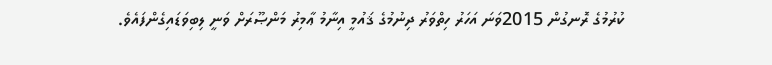ކުރުމުގެ ރޮނގުން 2015ވަނަ އަހަރު ހިތްވަރު ދިނުމުގެ ޤައުމީ އިނާމު ޢާމިރު މަންޞޫރަށް ވަނީ ލިބިވަޑައިގެންފައެވެ.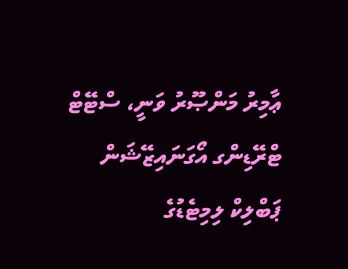ޢާމިރު މަންޞޫރު ވަނީ، ސްޓޭޓް ޓްރޭޑިންގ އޯގަނައިޒޭޝަން ޕަބްލިކް ލިމިޓެޑުގެ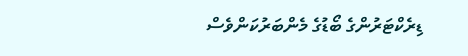ޑިރެކްޓަރުންގެ ބޯޑުގެ މެންބަރުކަންވެސް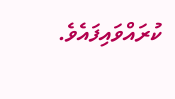ކުރައްވައިފައެވެ.